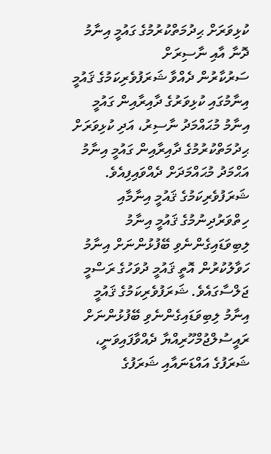ކުޅިވަރަށް ޙިދުމަތްކުރުމުގެ ގައުމީ އިނާމު ދޮނާ އާއި ނާސިރަށް
ސަރުކާރުން ދެއްވާ ޝަރަފުވެރިކަމުގެ ޤައުމީ އިނާމުގައި ކުޅިވަރުގެ ދާއިރާއިން ގައުމީ އިނާމު މުޙައްމަދު ނާސިރު، އަދި ކުޅިވަރަށް ޙިދުމަތްކުރުމުގެ ދާއިރާއިން ގައުމީ އިނާމު އަޙްމަދު މުޙައްމަދަށް ދެއްވައިފިއެވެ.
ޝަރަފުވެރިކަމުގެ ޤައުމީ އިނާމާއި ހިތްވަރުދިނުމުގެ ޤައުމީ އިނާމު ލިބިވަޑައިގެންނެވި ބޭފުޅުންނަށް އިނާމު ހަވާލުކުރުން އޮތީ ޤައުމީ ދުވަހުގެ ރަސްމީ ޖަލްސާގައެވެ. ޝަރަފުވެރިކަމުގެ ޤައުމީ އިނާމު ލިބިވަޑައިގެންނެވި ބޭފުޅުންނަށް ރައީސުލްޖުމްހޫރިއްޔާ ދެއްވާފައިވަނީ، ޝަރަފުގެ އައްޑަނައާއި ޝަރަފުގެ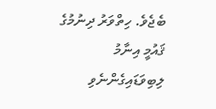ބެޖެވެ. ހިތްވަރު ދިނުމުގެ ޤައުމީ އިނާމު ލިބިވަޑައިގެންނެވި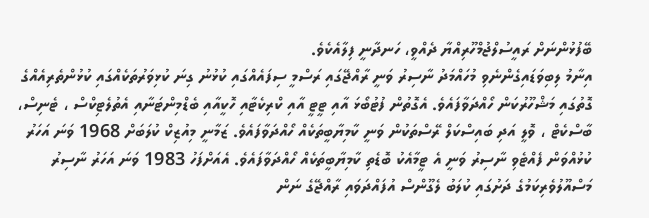ބޭފުޅުންނަށް ރައީސުލްޖުމްހޫރިއްޔާ ދެއްވީ، ހަނދާނީ ފިލާއެކެވެ.
އިނާމު ލިބިވަޑައިގެންނެވި މުހައްމަދު ނާސިރު ވަނީ ރާއްޖޭގައި ރަސްމީ ސިފައެއްގައި ކުޅުނު ގިނަ ކުޅިވަރުތަކެއްގައި ކުޅުންތެރިއެއްގެ ގޮތުގައި މަޝްހޫރުކަން ހޯއްދަވާފައެވެ. އެގޮތުން ފުޓުބޯޅަ އާއި ޓީޓީ އާއި ކްރިކެޓާއި ހޮކީއާއި ބެޑްމިންޓަނާއި އެތުލެޓިކްސް ، ޓެނިސް، ބާސްކެޓް ، ވޮލީ އަދި ބައިސްކަލް ރޭސްތަކުން ވަނީ ކާމިޔާބީތަކެއް ހޯއްދަވާފައެވެ. ޒަމާނީ މިއުޒިކް ކުލަބަށް 1968 ވަނަ އަހަރު ކުޅުއްވަން ފެއްޓެވި ނާސިރު ވަނީ އެ ޓީމާއެކު ބޮޑެތި ކާމިޔާބީތަކެއް ހޯއްދަވާފައެވެ. އެއަށްފަހު 1983 ވަނަ އަހަރު ނާސިރު މަސްއޫލުވެރިކަމުގެ ދަށުގައި ކުލަބު ލެގޫންސް އުފައްދަވައި ރާއްޖޭގެ ނަން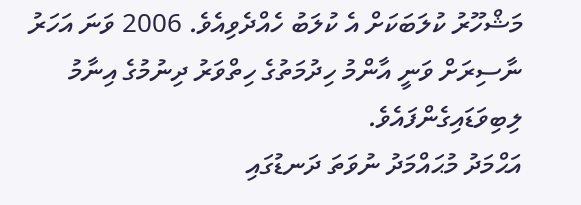މަޝްހޫރު ކުލަބަކަށް އެ ކުލަބު ހެއްދެވިއެވެ. 2006 ވަނަ އަހަރު ނާސިރަށް ވަނީ އާންމު ހިދުމަތުގެ ހިތްވަރު ދިނުމުގެ އިނާމު ލިބިވަޑައިގެންފައެވެ.
އަޙްމަދު މުޙައްމަދު ނުވަތަ ދަނޑުގައި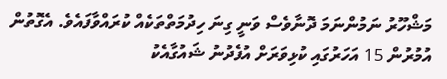މަޝްހޫރު ނަމުންނަމަ ދޮނާވެސް ވަނީ ގިނަ ހިދުމަތްތަކެއް ކުރައްވާފައެވެ. އެގޮތުން އުމުރުން 15 އަހަރުގައި ކުޅިވަރަށް އުފެދުނު ޝައުގާއެކު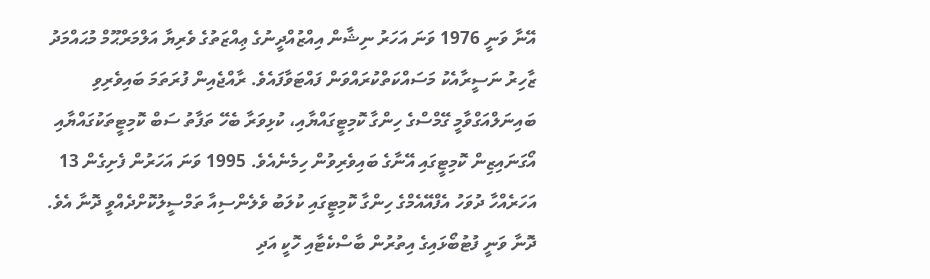އޭނާ ވަނީ 1976 ވަނަ އަހަރު ނިޝާން އިއްޒުއްދީނުގެ ޢިއްޒަތުގެ ވެރިޔާ އަލްމަރްޙޫމް މުޙައްމަދު ޒާހިރު ނަސީރާއެކު މަސައްކަތްކުރައްވަން ފައްޓަވާފައެވެ. ރާއްޖެއިން ފުރަތަމަ ބައިވެރިވި ބައިނަލްއަގްވާމީ ގޭމްސްގެ ހިންގާ ކޮމިޓީގައްޔާއި، ކުޅިވަރާ ބެހޭ ތަފާތު ސަބް ކޮމިޓީތަކުގައްޔާއި އޯގަނައިޒިން ކޮމިޓީގައި އޭނާގެ ބައިވެރިވުން ހިމެނެއެވެ. 1995 ވަނަ އަހަރުން ފެށިގެން 13 އަހަރެއްހާ ދުވަހު އެފްއޭއެމްގެ ހިންގާ ކޮމިޓީގައި ކުލަބު ވެލެންސިއާ ތަމްސީލުކޮށްދެއްވީ ދޮނާ އެވެ. ދޮނާ ވަނީ ފުޓުބޯޅައިގެ އިތުރުން ބާސްކެޓާއި ހޮކީ އަދި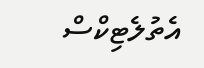އެތުލެޓިކްސް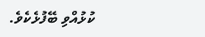ކުޅުއްވި ބޭފުޅެކެވެ.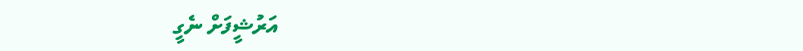އަރުޝީފަށް ނެގީ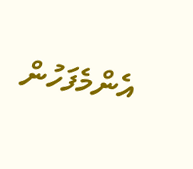އެންމެފަހުން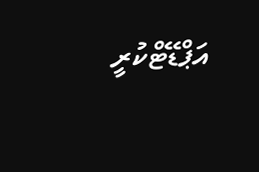އަޕްޑޭޓްކުރީ